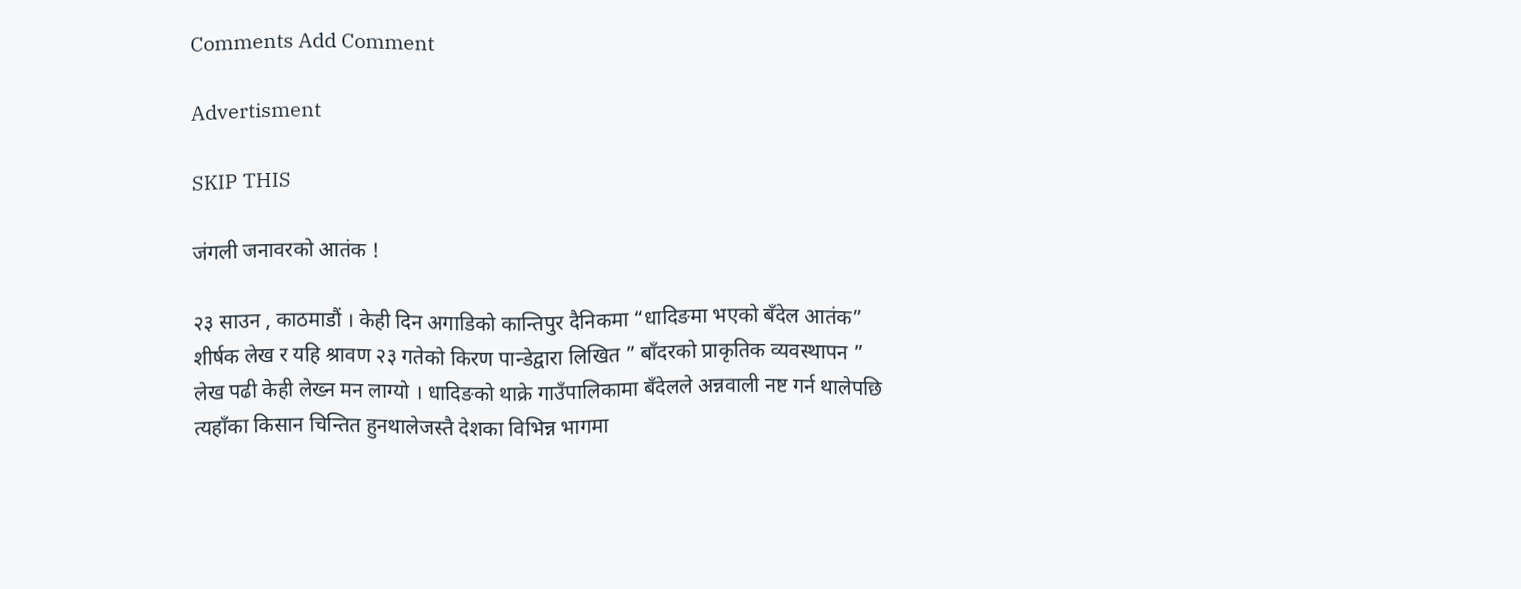Comments Add Comment

Advertisment

SKIP THIS

जंगली जनावरको आतंक !

२३ साउन , काठमाडौं । केही दिन अगाडिको कान्तिपुर दैनिकमा “धादिङमा भएको बँदेल आतंक” शीर्षक लेख र यहि श्रावण २३ गतेको किरण पान्डेद्वारा लिखित ” बाँदरको प्राकृतिक व्यवस्थापन ” लेख पढी केही लेख्न मन लाग्यो । धादिङको थाक्रे गाउँपालिकामा बँदेलले अन्नवाली नष्ट गर्न थालेपछि त्यहाँका किसान चिन्तित हुनथालेजस्तै देशका विभिन्न भागमा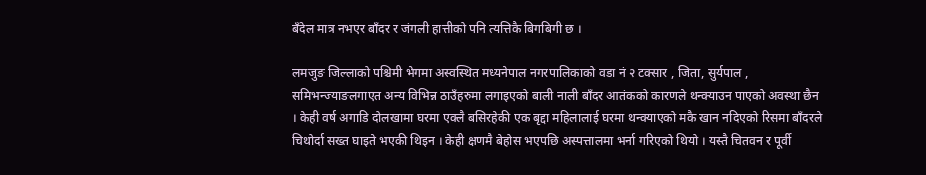बँदेल मात्र नभएर बाँदर र जंगली हात्तीको पनि त्यत्तिकै बिगबिगी छ ।

लमजुङ जिल्लाको पश्चिमी भेगमा अस्वस्थित मध्यनेपाल नगरपालिकाको वडा नं २ टक्सार , जिता, सुर्यपाल , समिभन्ज्याङलगाएत अन्य विभिन्न ठाउँहरुमा लगाइएको बाली नाली बाँदर आतंकको कारणले थन्क्याउन पाएको अवस्था छैन । केही वर्ष अगाडि दोलखामा घरमा एक्लै बसिरहेकी एक बृद्दा महिलालाई घरमा थन्क्याएको मकै खान नदिएको रिसमा बाँदरले चिथोर्दा सख्त घाइते भएकी थिइन । केही क्षणमै बेहोस भएपछि अस्पत्तालमा भर्ना गरिएको थियो । यस्तै चितवन र पूर्वी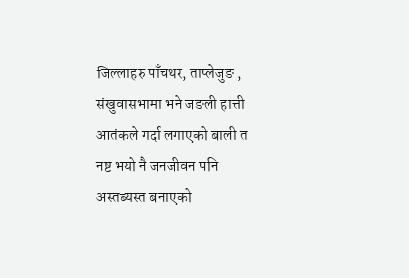जिल्लाहरु पाँचथर, ताप्लेजुङ , संखुवासभामा भने जङली हात्ती आतंकले गर्दा लगाएको बाली त नष्ट भयो नै जनजीवन पनि अस्तब्यस्त बनाएको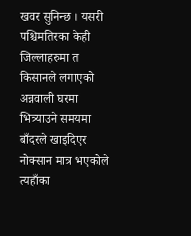खवर सुनिन्छ । यसरी पश्चिमतिरका केही जिल्लाहरुमा त किसानले लगाएको अन्नवाली घरमा भित्र्याउने समयमा बाँदरले खाइदिएर नोक्सान मात्र भएकोले त्यहाँका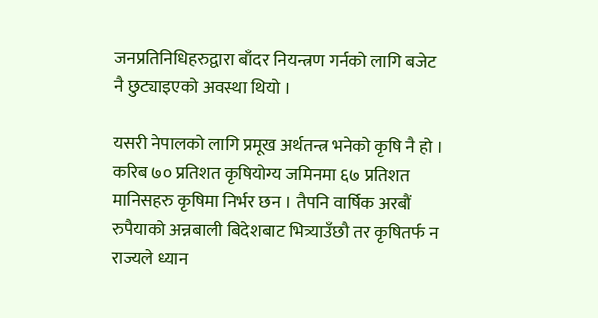जनप्रतिनिधिहरुद्वारा बाँदर नियन्त्रण गर्नको लागि बजेट नै छुट्याइएको अवस्था थियो ।

यसरी नेपालको लागि प्रमूख अर्थतन्त्र भनेको कृषि नै हो । करिब ७० प्रतिशत कृषियोग्य जमिनमा ६७ प्रतिशत मानिसहरु कृषिमा निर्भर छन । तैपनि वार्षिक अरबौं रुपैयाको अन्नबाली बिदेशबाट भित्र्याउँछौ तर कृषितर्फ न राज्यले ध्यान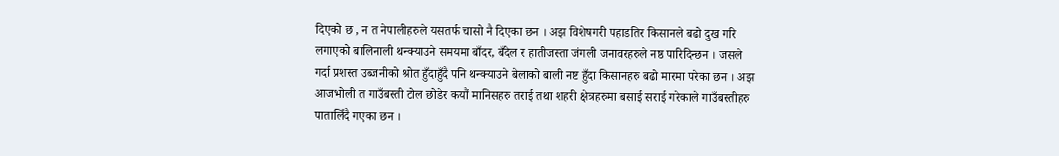दिएको छ , न त नेपालीहरुले यसतर्फ चासो नै दिएका छन । अझ विशेषगरी पहाडतिर किसानले बढो दुख गरि लगाएको बालिनाली थन्क्याउने समयमा बाँदर, बँदेल र हातीजस्ता जंगली जनावरहरुले नष्ठ पारिदिन्छन । जसले गर्दा प्रशस्त उब्जनीको श्रोत हुँदाहुँदै पनि थन्क्याउने बेलाको बाली नष्ट हुँदा किसानहरु बढो मारमा परेका छन । अझ आजभोली त गाउँबस्ती टोल छोडेर कयौं मानिसहरु तराई तथा शहरी क्षेत्रहरुमा बसाई सराई गरेकाले गाउँबस्तीहरु पातालिँदै गएका छन ।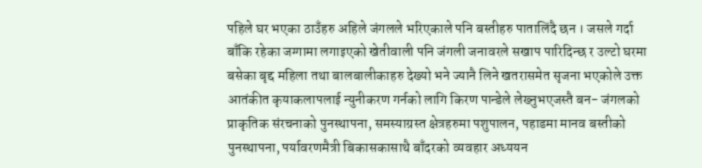पहिले घर भएका ठाउँहरु अहिले जंगलले भरिएकाले पनि बस्तीहरु पातालिंदै छन । जसले गर्दा बाँकि रहेका जग्गामा लगाइएको खेतीवाली पनि जंगली जनावरले सखाप पारिदिन्छ र उल्टो घरमा बसेका बृद्द महिला तथा बालबालीकाहरु देख्यो भने ज्यानै लिने खतरासमेत सृजना भएकोले उक्त आतंकीत कृयाकलापलाई न्युनीकरण गर्नको लागि किरण पान्डेले लेख्नुभएजस्तै बन- जंगलको प्राकृतिक संरचनाको पुनस्थापना, समस्याग्रस्त क्षेत्रहरुमा पशुपालन, पहाडमा मानव बस्तीको पुनस्थापना, पर्यावरणमैत्री बिकासकासाथै बाँदरको व्यवहार अध्ययन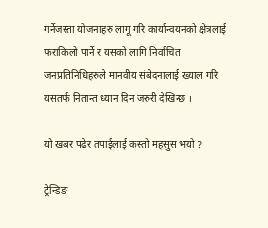गर्नेजस्ता योजनाहरु लागू गरि कार्यान्वयनको क्षेत्रलाई फराकिलो पार्ने र यसको लागि निर्वाचित जनप्रतिनिधिहरुले मानवीय संबेदनालाई ख्याल गरि यसतर्फ नितान्त ध्यान दिन जरुरी देखिन्छ ।

यो खबर पढेर तपाईलाई कस्तो महसुस भयो ?

ट्रेन्डिङ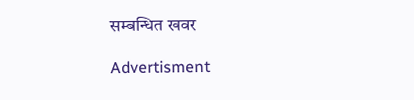सम्बन्धित खवर

Advertisment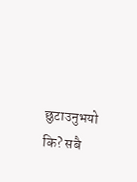छुटाउनुभयो कि? सबै